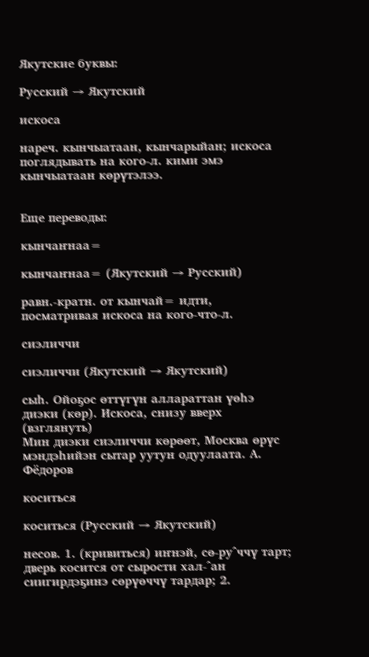Якутские буквы:

Русский → Якутский

искоса

нареч. кынчыатаан, кынчарыйан; искоса поглядывать на кого-л. кими эмэ кынчыатаан көрүтэлээ.


Еще переводы:

кынчаҥнаа=

кынчаҥнаа= (Якутский → Русский)

равн.-кратн. от кынчай= идти, посматривая искоса на кого-что-л.

сиэличчи

сиэличчи (Якутский → Якутский)

сыһ. Ойоҕос өттүгүн аллараттан үөһэ диэки (көр). Искоса, снизу вверх (взглянуть)
Мин диэки сиэличчи көрөөт, Москва өрүс мэндэһийэн сытар уутун одуулаата. А. Фёдоров

коситься

коситься (Русский → Якутский)

несов. 1. (кривиться) иҥнэй, сө-ру^ччү тарт; дверь косится от сырости хал-^ан сиигирдэҕинэ сөрүөччү тардар; 2.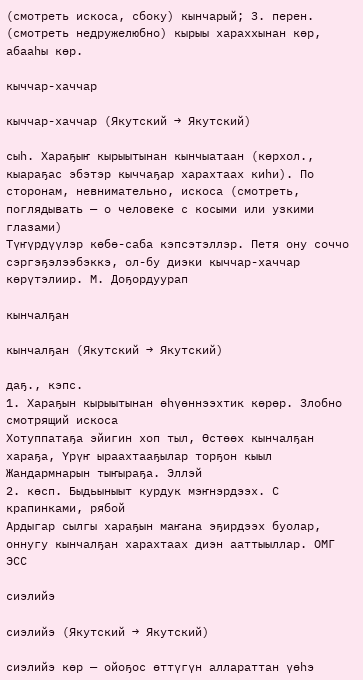(смотреть искоса, сбоку) кынчарый; 3. перен. (смотреть недружелюбно) кырыы хараххынан көр, абааһы көр.

кыччар-хаччар

кыччар-хаччар (Якутский → Якутский)

сыһ. Хараҕыҥ кырыытынан кынчыатаан (көрхол., кыараҕас эбэтэр кыччаҕар харахтаах киһи). По сторонам, невнимательно, искоса (смотреть, поглядывать — о человеке с косыми или узкими глазами)
Түҥүрдүүлэр көбө-саба кэпсэтэллэр. Петя ону соччо сэргэҕэлээбэккэ, ол-бу диэки кыччар-хаччар көрүтэлиир. М. Доҕордуурап

кынчалҕан

кынчалҕан (Якутский → Якутский)

даҕ., кэпс.
1. Хараҕын кырыытынан өһүөннээхтик көрөр. Злобно смотрящий искоса
Хотуппатаҕа эйигин хоп тыл, Өстөөх кынчалҕан хараҕа, Үрүҥ ыраахтааҕылар торҕон кыыл Жандармнарын тыҥыраҕа. Эллэй
2. көсп. Быдьыныыт курдук мэҥнэрдээх. С крапинками, рябой
Ардыгар сылгы хараҕын маҥана эҕирдээх буолар, оннугу кынчалҕан харахтаах диэн ааттыыллар. ОМГ ЭСС

сиэлийэ

сиэлийэ (Якутский → Якутский)

сиэлийэ көр — ойоҕос өттүгүн аллараттан үөһэ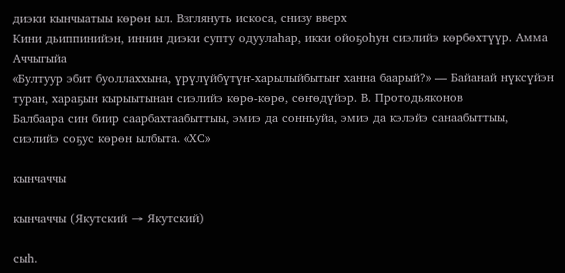диэки кынчыатыы көрөн ыл. Взглянуть искоса, снизу вверх
Кини дьиппинийэн, иннин диэки супту одуулаһар, икки ойоҕоһун сиэлийэ көрбөхтүүр. Амма Аччыгыйа
«Бултуур эбит буоллаххына, үрүлүйбүтүҥ-харылыйбытыҥ ханна баарый?» — Байанай нүксүйэн туран, хараҕын кырыытынан сиэлийэ көрө-көрө, сөҥөдүйэр. В. Протодьяконов
Балбаара син биир саарбахтаабыттыы, эмиэ да сонньуйа, эмиэ да кэлэйэ санаабыттыы, сиэлийэ соҕус көрөн ылбыта. «ХС»

кынчаччы

кынчаччы (Якутский → Якутский)

сыһ.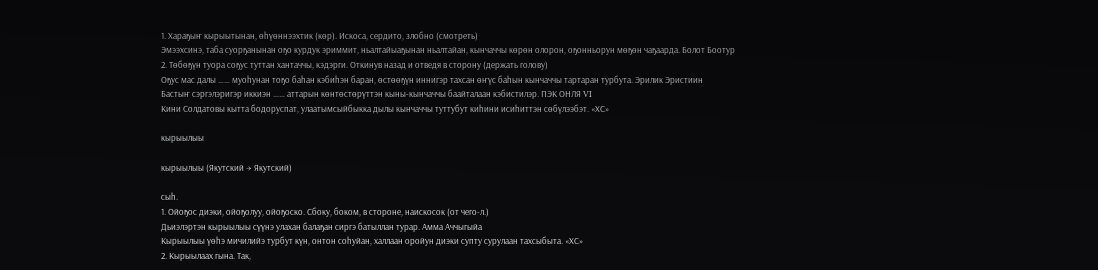1. Хараҕыҥ кырыытынан, өһүөннээхтик (көр). Искоса, сердито, злобно (смотреть)
Эмээхсинэ, таба суорҕанынан оҕо курдук эриммит, ньалтайыаҕынан ньалтайан, кынчаччы көрөн олорон, оҕонньорун мөҕөн чаҕаарда. Болот Боотур
2. Төбөҕүн туора соҕус туттан хантаччы, кэдэрги. Откинув назад и отведя в сторону (держать голову)
Оҕус мас далы …… муоһунан тоҕо баһан кэбиһэн баран, өстөөҕүн иннигэр тахсан өҥүс баһын кынчаччы тартаран турбута. Эрилик Эристиин
Бастыҥ сэргэлэригэр иккиэн …… аттарын көнтөстөрүттэн кыны-кынчаччы баайталаан кэбистилэр. ПЭК ОНЛЯ VI
Кини Солдатовы кытта бодоруспат, улаатымсыйбыкка дылы кынчаччы туттубут киһини исиһиттэн сөбүлээбэт. «ХС»

кырыылыы

кырыылыы (Якутский → Якутский)

сыһ.
1. Ойоҕос диэки, ойоҕолуу, ойоҕоско. Сбоку, боком, в стороне, наискосок (от чего-л.)
Дьиэлэртэн кырыылыы сүүнэ улахан балаҕан сиргэ батыллан турар. Амма Аччыгыйа
Кырыылыы үөһэ мичилийэ турбут күн, онтон соһуйан, халлаан оройун диэки супту сурулаан тахсыбыта. «ХС»
2. Кырыылаах гына. Так,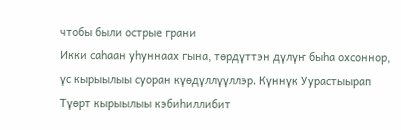чтобы были острые грани
Икки саһаан уһуннаах гына, төрдүттэн дүлүҥ быһа охсоннор, үс кырыылыы суоран күөдүллүүллэр. Күннүк Уурастыырап
Түөрт кырыылыы кэбиһиллибит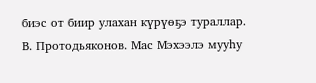биэс от биир улахан күрүөҕэ тураллар. В. Протодьяконов. Мас Мэхээлэ мууһу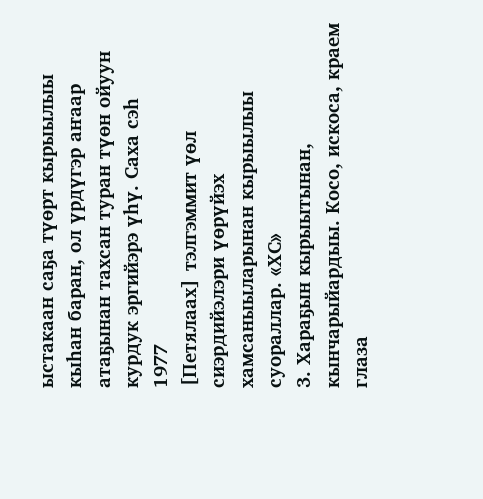ыстакаан саҕа түөрт кырыылыы кыһан баран, ол үрдүгэр аҥаар атаҕынан тахсан туран түөн ойуун курдук эргийэрэ үһү. Саха сэһ
1977
[Петялаах] тэлгэммит үөл сиэрдийэлэри үөрүйэх хамсаныыларынан кырыылыы суораллар. «ХС»
3. Хараҕын кырыытынан, кынчарыйардыы. Косо, искоса, краем глаза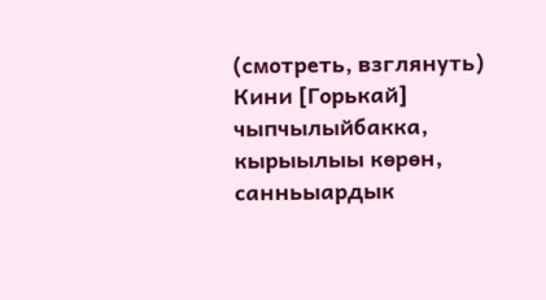(смотреть, взглянуть)
Кини [Горькай] чыпчылыйбакка, кырыылыы көрөн, санньыардык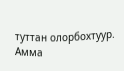туттан олорбохтуур. Амма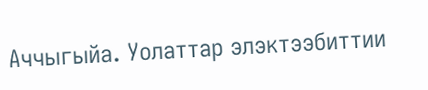Аччыгыйа. Уолаттар элэктээбиттии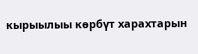кырыылыы көрбүт харахтарын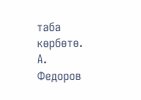таба көрбөтө. А. Федоров